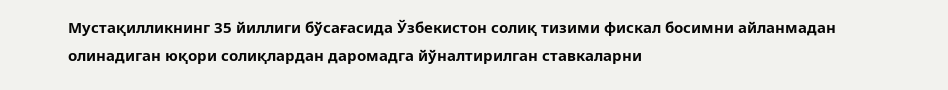Мустақилликнинг 35 йиллиги бўсағасида Ўзбекистон солиқ тизими фискал босимни айланмадан олинадиган юқори солиқлардан даромадга йўналтирилган ставкаларни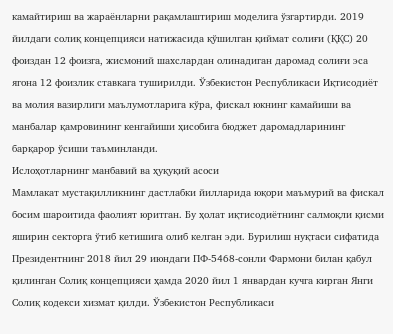камайтириш ва жараёнларни рақамлаштириш моделига ўзгартирди. 2019 йилдаги солиқ концепцияси натижасида қўшилган қиймат солиғи (ҚҚС) 20 фоиздан 12 фоизга, жисмоний шахслардан олинадиган даромад солиғи эса ягона 12 фоизлик ставкага туширилди. Ўзбекистон Республикаси Иқтисодиёт ва молия вазирлиги маълумотларига кўра, фискал юкнинг камайиши ва манбалар қамровининг кенгайиши ҳисобига бюджет даромадларининг барқарор ўсиши таъминланди.
Ислоҳотларнинг манбавий ва ҳуқуқий асоси
Мамлакат мустақилликнинг дастлабки йилларида юқори маъмурий ва фискал босим шароитида фаолият юритган. Бу ҳолат иқтисодиётнинг салмоқли қисми яширин секторга ўтиб кетишига олиб келган эди. Бурилиш нуқтаси сифатида Президентнинг 2018 йил 29 июндаги ПФ-5468-сонли Фармони билан қабул қилинган Солиқ концепцияси ҳамда 2020 йил 1 январдан кучга кирган Янги Солиқ кодекси хизмат қилди. Ўзбекистон Республикаси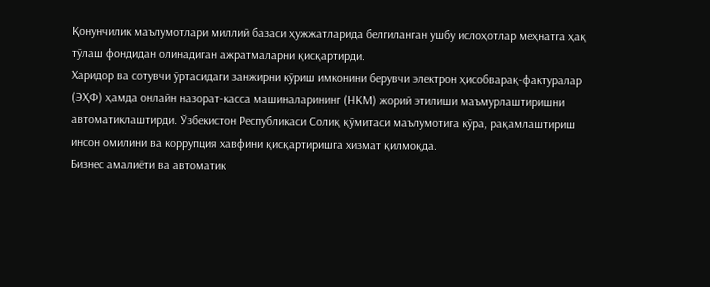Қонунчилик маълумотлари миллий базаси ҳужжатларида белгиланган ушбу ислоҳотлар меҳнатга ҳақ тўлаш фондидан олинадиган ажратмаларни қисқартирди.
Харидор ва сотувчи ўртасидаги занжирни кўриш имконини берувчи электрон ҳисобварақ-фактуралар (ЭҲФ) ҳамда онлайн назорат-касса машиналарининг (НКМ) жорий этилиши маъмурлаштиришни автоматиклаштирди. Ўзбекистон Республикаси Солиқ қўмитаси маълумотига кўра, рақамлаштириш инсон омилини ва коррупция хавфини қисқартиришга хизмат қилмоқда.
Бизнес амалиёти ва автоматик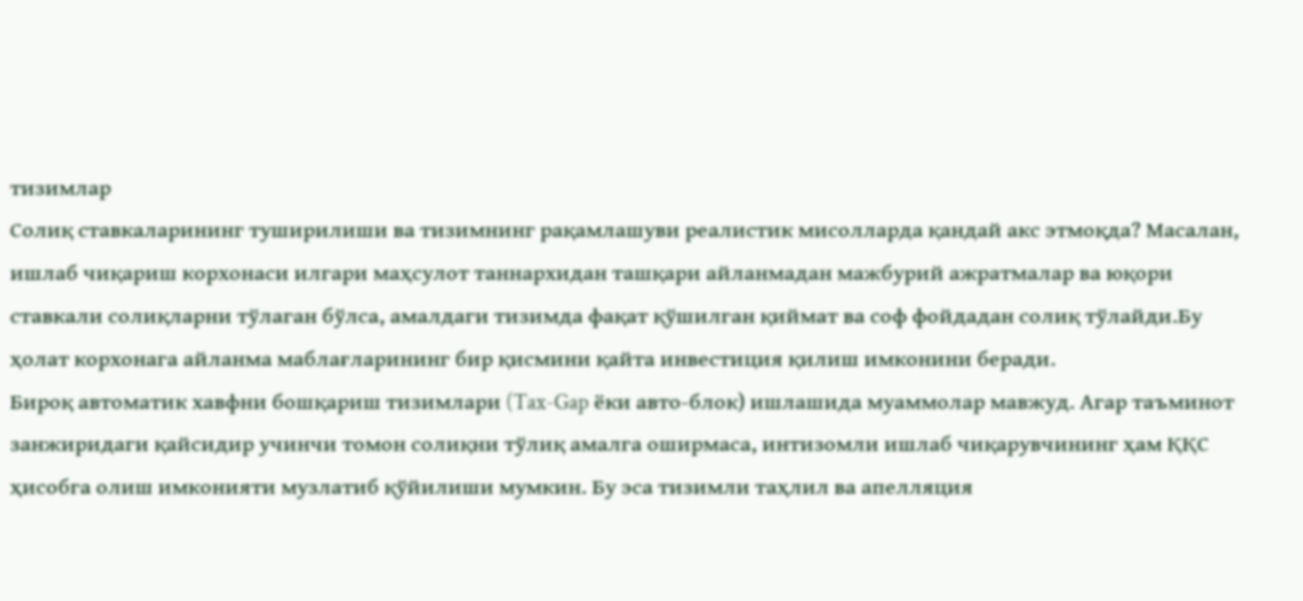тизимлар
Солиқ ставкаларининг туширилиши ва тизимнинг рақамлашуви реалистик мисолларда қандай акс этмоқда? Масалан, ишлаб чиқариш корхонаси илгари маҳсулот таннархидан ташқари айланмадан мажбурий ажратмалар ва юқори ставкали солиқларни тўлаган бўлса, амалдаги тизимда фақат қўшилган қиймат ва соф фойдадан солиқ тўлайди.Бу ҳолат корхонага айланма маблағларининг бир қисмини қайта инвестиция қилиш имконини беради.
Бироқ автоматик хавфни бошқариш тизимлари (Tax-Gap ёки авто-блок) ишлашида муаммолар мавжуд. Агар таъминот занжиридаги қайсидир учинчи томон солиқни тўлиқ амалга оширмаса, интизомли ишлаб чиқарувчининг ҳам ҚҚС ҳисобга олиш имконияти музлатиб қўйилиши мумкин. Бу эса тизимли таҳлил ва апелляция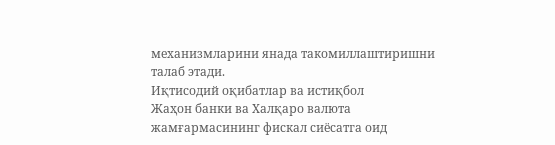механизмларини янада такомиллаштиришни талаб этади.
Иқтисодий оқибатлар ва истиқбол
Жаҳон банки ва Халқаро валюта жамғармасининг фискал сиёсатга оид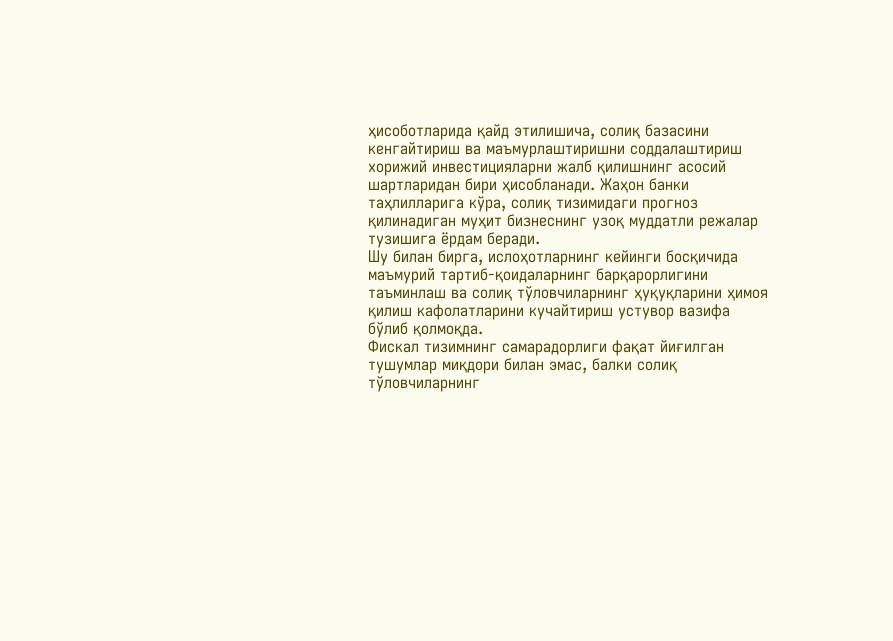ҳисоботларида қайд этилишича, солиқ базасини кенгайтириш ва маъмурлаштиришни соддалаштириш хорижий инвестицияларни жалб қилишнинг асосий шартларидан бири ҳисобланади. Жаҳон банки таҳлилларига кўра, солиқ тизимидаги прогноз қилинадиган муҳит бизнеснинг узоқ муддатли режалар тузишига ёрдам беради.
Шу билан бирга, ислоҳотларнинг кейинги босқичида маъмурий тартиб-қоидаларнинг барқарорлигини таъминлаш ва солиқ тўловчиларнинг ҳуқуқларини ҳимоя қилиш кафолатларини кучайтириш устувор вазифа бўлиб қолмоқда.
Фискал тизимнинг самарадорлиги фақат йиғилган тушумлар миқдори билан эмас, балки солиқ тўловчиларнинг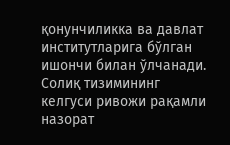қонунчиликка ва давлат институтларига бўлган ишончи билан ўлчанади. Солиқ тизимининг келгуси ривожи рақамли назорат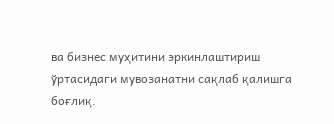ва бизнес муҳитини эркинлаштириш ўртасидаги мувозанатни сақлаб қалишга боғлиқ.